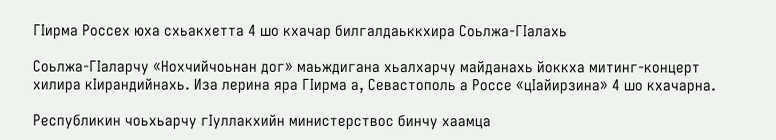ГIирма Россех юха схьакхетта 4 шо кхачар билгалдаьккхира Соьлжа-ГIалахь

Соьлжа-ГIаларчу «Нохчийчоьнан дог» маьждигана хьалхарчу майданахь йоккха митинг-концерт хилира кIирандийнахь. Иза лерина яра ГIирма а, Севастополь а Россе «цIайирзина» 4 шо кхачарна.

Республикин чоьхьарчу гIуллакхийн министерствос бинчу хаамца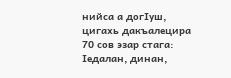нийса а догIуш, цигахь дакъалецира 70 сов эзар стага: Iедалан, динан,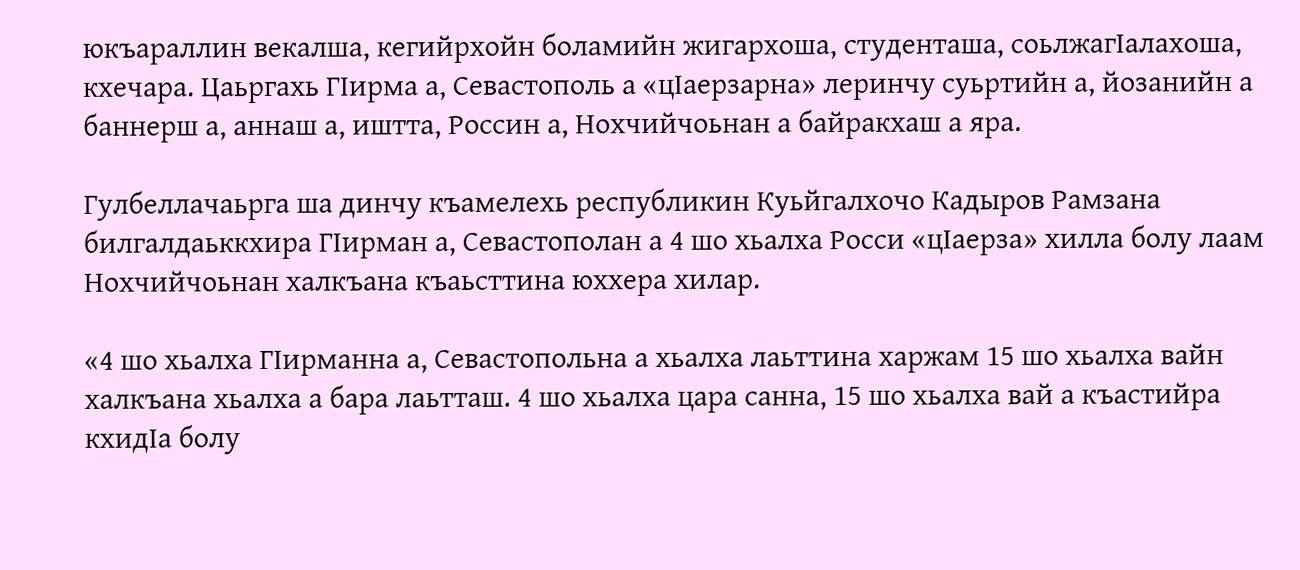юкъараллин векалша, кегийрхойн боламийн жигархоша, студенташа, соьлжагIалахоша, кхечара. Цаьргахь ГIирма а, Севастополь а «цIаерзарна» леринчу суьртийн а, йозанийн а баннерш а, аннаш а, иштта, Россин а, Нохчийчоьнан а байракхаш а яра.

Гулбеллачаьрга ша динчу къамелехь республикин Куьйгалхочо Кадыров Рамзана билгалдаьккхира ГIирман а, Севастополан а 4 шо хьалха Росси «цIаерза» хилла болу лаам Нохчийчоьнан халкъана къаьсттина юххера хилар.

«4 шо хьалха ГIирманна а, Севастопольна а хьалха лаьттина харжам 15 шо хьалха вайн халкъана хьалха а бара лаьтташ. 4 шо хьалха цара санна, 15 шо хьалха вай а къастийра кхидIа болу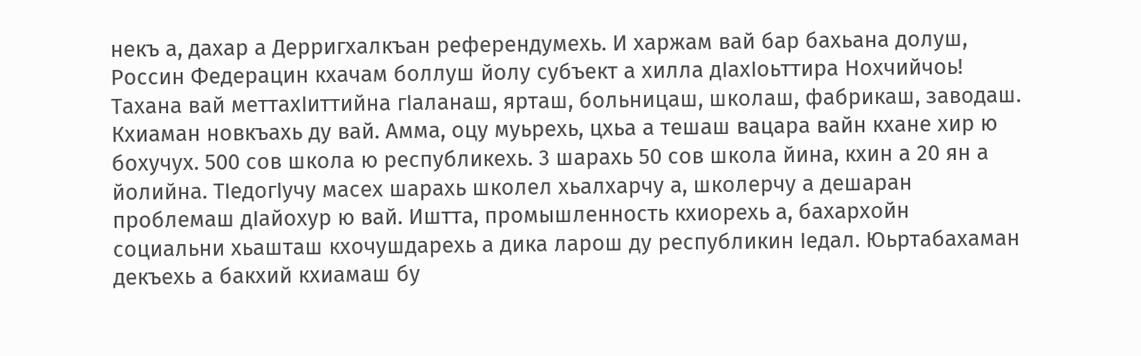некъ а, дахар а Дерригхалкъан референдумехь. И харжам вай бар бахьана долуш, Россин Федерацин кхачам боллуш йолу субъект а хилла дIахIоьттира Нохчийчоь! Тахана вай меттахIиттийна гIаланаш, ярташ, больницаш, школаш, фабрикаш, заводаш. Кхиаман новкъахь ду вай. Амма, оцу муьрехь, цхьа а тешаш вацара вайн кхане хир ю бохучух. 500 сов школа ю республикехь. 3 шарахь 50 сов школа йина, кхин а 20 ян а йолийна. ТIедогIучу масех шарахь школел хьалхарчу а, школерчу а дешаран проблемаш дIайохур ю вай. Иштта, промышленность кхиорехь а, бахархойн социальни хьашташ кхочушдарехь а дика ларош ду республикин Iедал. Юьртабахаман декъехь а бакхий кхиамаш бу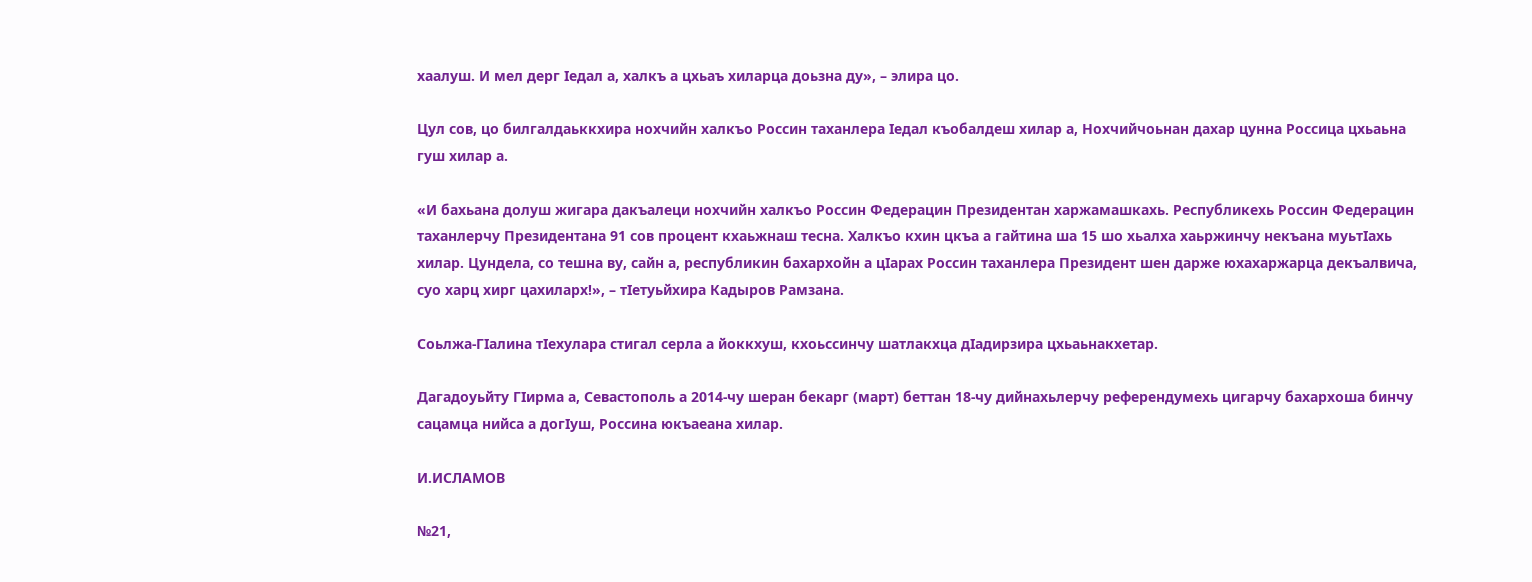хаалуш. И мел дерг Iедал а, халкъ а цхьаъ хиларца доьзна ду», – элира цо.

Цул сов, цо билгалдаьккхира нохчийн халкъо Россин таханлера Iедал къобалдеш хилар а, Нохчийчоьнан дахар цунна Россица цхьаьна гуш хилар а.

«И бахьана долуш жигара дакъалеци нохчийн халкъо Россин Федерацин Президентан харжамашкахь. Республикехь Россин Федерацин таханлерчу Президентана 91 сов процент кхаьжнаш тесна. Халкъо кхин цкъа а гайтина ша 15 шо хьалха хаьржинчу некъана муьтIахь хилар. Цундела, со тешна ву, сайн а, республикин бахархойн а цIарах Россин таханлера Президент шен дарже юхахаржарца декъалвича, суо харц хирг цахиларх!», – тIетуьйхира Кадыров Рамзана.

Соьлжа-ГIалина тIехулара стигал серла а йоккхуш, кхоьссинчу шатлакхца дIадирзира цхьаьнакхетар.

Дагадоуьйту ГIирма а, Севастополь а 2014-чу шеран бекарг (март) беттан 18-чу дийнахьлерчу референдумехь цигарчу бахархоша бинчу сацамца нийса а догIуш, Россина юкъаеана хилар.

И.ИСЛАМОВ

№21,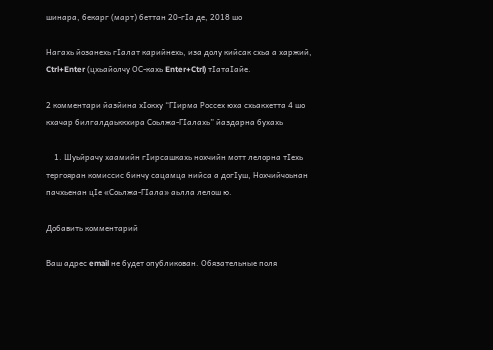шинара, бекарг (март) беттан 20-гIа де, 2018 шо

Нагахь йозанехь гIалат карийнехь, иза долу кийсак схьа а харжий, Ctrl+Enter (цхьайолчу ОС-кахь Enter+Ctrl) тIатаIайе.

2 комментари йазйина хIокху “ГIирма Россех юха схьакхетта 4 шо кхачар билгалдаьккхира Соьлжа-ГIалахь” йаздарна бухахь

    1. Шуьйрачу хаамийн гIирсашкахь нохчийн мотт лелорна тIехь тергояран комиссис бинчу сацамца нийса а догIуш, Нохчийчоьнан пачхьенан цIе «Соьлжа-ГIала» аьлла лелош ю.

Добавить комментарий

Ваш адрес email не будет опубликован. Обязательные поля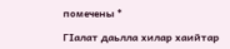помечены *

ГIалат даьлла хилар хаийтар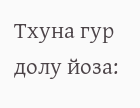Тхуна гур долу йоза: